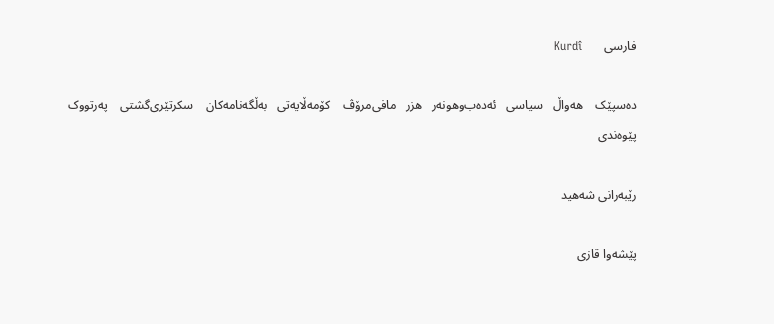فارسی       Kurdî

ده‌سپێک    هه‌واڵ   سیاسی   ئه‌ده‌ب‌وهونه‌ر   هزر   مافی‌مرۆڤ    کۆمه‌ڵایه‌تی   به‌ڵگه‌نامه‌کان    سکرتێری‌گشتی    په‌رتووک    پێوه‌ندی

رێبه‌رانی شه‌هید

پێشه‌وا قازی‌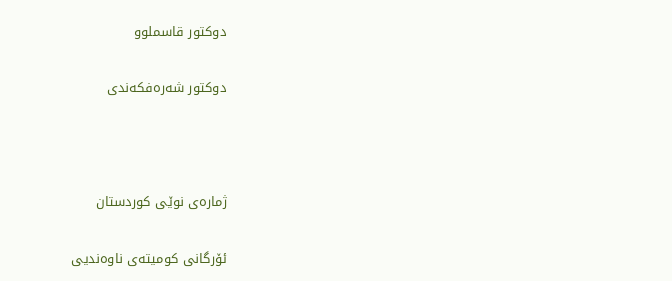دوكتور قاسملوو

دوكتور شه‌ره‌فکه‌ندی



ژماره‌ی نوێی كوردستان

ئۆرگانی كومیته‌ی ناوه‌ندیی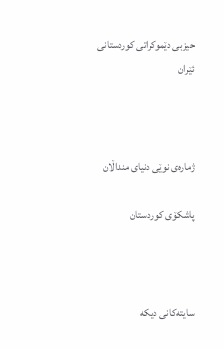حیزبی دێموكراتی كوردستانی ئێران



ژماره‌ی نوێی دنیای منداڵان

پاشكۆی كوردستان



سایته‌کانی دیکه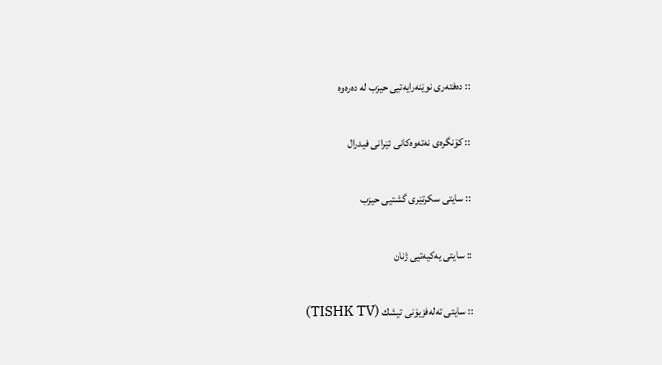:: ده‌فته‌ری نوێنه‌رایه‌تیی حیزب له ده‌ره‌وه

:: كۆنگره‌ی‌ نه‌ته‌وه‌كانی‌ ئێرانی‌ فیدرال

:: سایتی سکرتێری گشتیی حیزب

:: سایتی یه‌كیه‌تیی ژنان

:: سایتی ته‌له‌فزیۆنی‌ تیشك (TISHK TV)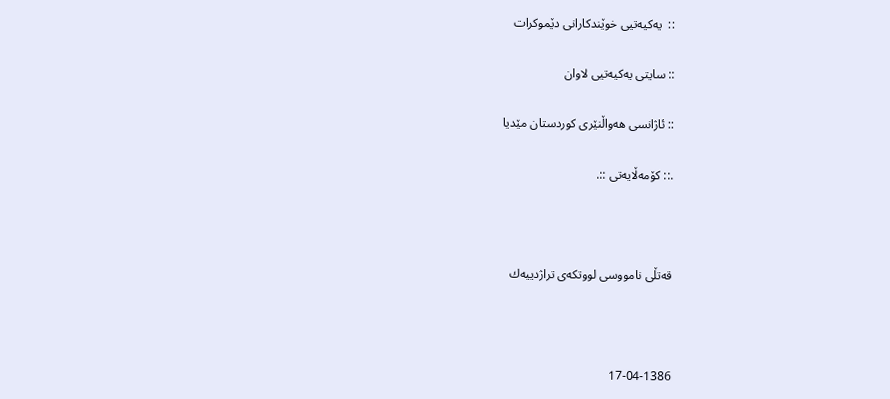::  یه‌كیه‌تیی‌ خوێندكارانی‌ دێموكرات

:: سایتی یه‌کیه‌تیی لاوان

:: ئاژانسی هه‌واڵنێری كوردستان مێدیا

.:: کۆمه‌ڵایه‌تی ::.



قه‌تڵی‌ نامووسی‌ لووتكه‌ی‌ تراژدییه‌ك



17-04-1386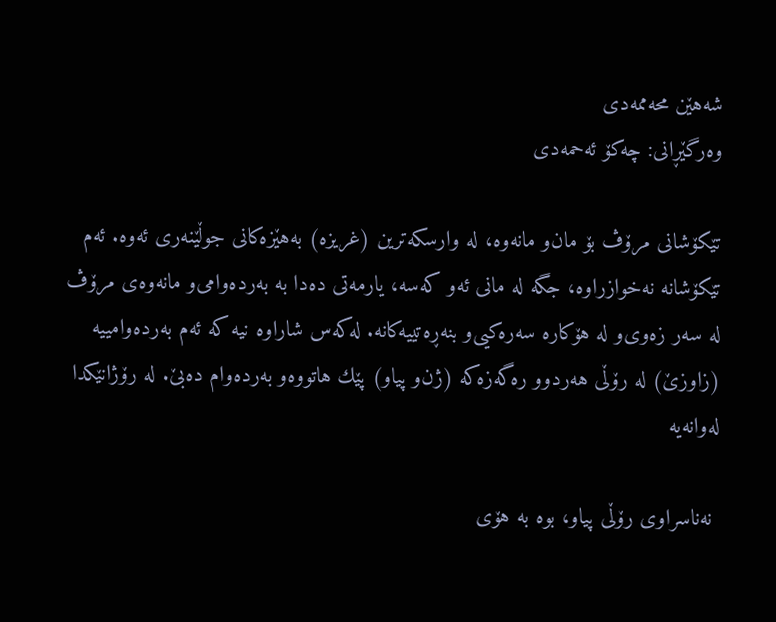شه‌هێن محه‌ممه‌دی‌
وه‌رگێڕانی‌: چه‌كۆ ئه‌حمه‌دی

تێكۆشانی‌ مرۆڤ بۆ مان‌و مانه‌وه‌، له‌ وارسكه‌ترین (غریزه‌) به‌هێزه‌كانی‌ جوڵێنه‌ری‌ ئه‌وه‌. ئه‌م تێكۆشانه‌ نه‌خوازراوه‌، جگه‌ له‌ مانی‌ ئه‌و كه‌سه‌، یارمه‌تی‌ ده‌دا به‌ به‌رده‌وامی‌‌و مانه‌وه‌ی‌ مرۆڤ له‌ سه‌ر زه‌وی‌‌و له‌ هۆكاره‌ سه‌ره‌كیی‌و بنه‌ڕه‌تییه‌كانه‌. له‌كه‌س شاراوه‌ نیه‌ كه‌ ئه‌م به‌رده‌وامییه‌ (زاوزێ) له‌ رۆڵی‌ هه‌ردوو ره‌گه‌زه‌كه‌ (ژن‌و پیاو) پێك هاتووه‌‌و به‌رده‌وام ده‌بێ‌. له‌ رۆژانێكدا له‌وانه‌یه‌

 نه‌ناسراوی‌ رۆڵی‌ پیاو، بوه‌ به‌ هۆی‌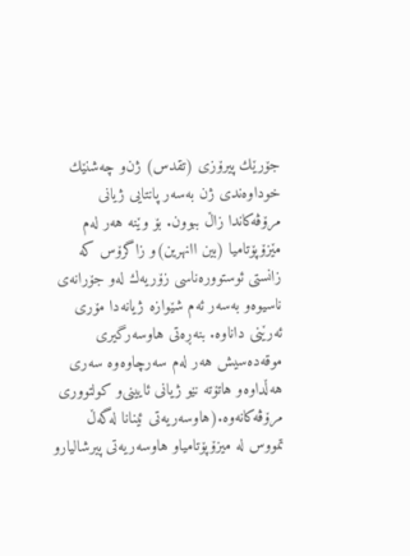جۆرێك پیرۆزی‌ (تقدس) ژن‌و چه‌شنێك خوداوه‌ندی‌ ژن به‌سه‌ر پانتایی‌ ژیانی‌ مرۆڤه‌كاندا زاڵ ببوون. بۆ وێنه‌ هه‌ر له‌م مێزۆپۆتامیا (بین اانهرین)و زاگرۆس كه‌ زانستی‌ ئوستووره‌ناسی زۆریه‌ك له‌و جۆرانه‌ی‌ ناسیوه‌‌و به‌سه‌ر ئه‌م شێوازه‌ ژیانه‌دا مۆری‌ ئه‌رێنی‌ داناوه‌. بنه‌ڕه‌تی‌ هاوسه‌رگیری‌ موقه‌ده‌سیش هه‌ر له‌م سه‌رچاوه‌وه‌ سه‌ری‌ هه‌ڵداوه‌‌و هاتۆته‌ نێو ژیانی‌ ئایینی‌‌و كولتووری‌ مرۆڤه‌كانه‌وه‌.(هاوسه‌ریه‌تی‌ ئینانا له‌گه‌ڵ تمووس له‌ میزۆپۆتامیا‌و هاوسه‌ریه‌تی‌ پیرشالیار‌و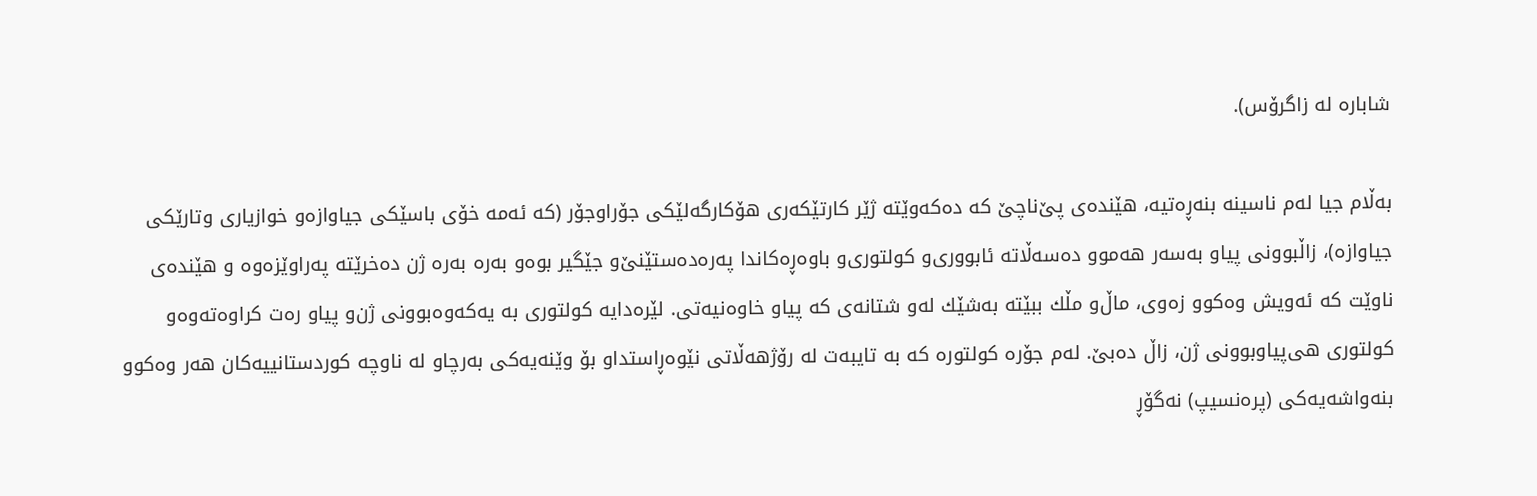شاباره‌ له‌ زاگرۆس).

به‌ڵام جیا له‌م ناسینه‌ بنه‌ڕه‌تیه‌، هێنده‌ی‌ پێ‌ناچێ‌ كه‌ ده‌كه‌وێته‌ ژێر كارتێكه‌ری‌ هۆكارگه‌لێكی‌ جۆراوجۆر (كه‌ ئه‌مه‌ خۆی باسێكی‌ جیاوازه‌‌و خوازیاری‌ وتارێكی‌ جیاوازه‌)، زاڵبوونی‌ پیاو به‌سه‌ر هه‌موو ده‌سه‌ڵاته‌ ئابووری‌‌و كولتوری‌‌و باوه‌ڕه‌كاندا په‌ره‌ده‌ستێنێ‌‌و جێگیر بوه‌‌و به‌ره‌ به‌ره‌ ژن ده‌خرێته‌ په‌راوێزه‌وه‌ ‌و هێنده‌ی‌ ناوێت كه‌ ئه‌ویش وه‌كوو زه‌وی‌، ماڵ‌و مڵك ببێته‌ به‌شێك له‌و شتانه‌ی‌ كه‌ پیاو خاوه‌نیه‌تی‌. لێره‌دایه‌ كولتوری‌ به‌ یه‌كه‌وه‌بوونی‌ ژن‌و پیاو ره‌ت كراوه‌ته‌وه‌‌و كولتوری‌ هی‌پیاوبوونی‌ ژن، زاڵ ده‌بێ‌. له‌م جۆره‌ كولتوره‌ كه‌ به‌ تایبه‌ت له‌ رۆژهه‌ڵاتی‌ نێوه‌ڕاستدا‌و بۆ وێنه‌یه‌كی‌ به‌رچاو له‌ ناوچه‌ كوردستانییه‌كان هه‌ر وه‌كوو بنه‌واشه‌یه‌كی‌ (پره‌نسیپ) نه‌گۆڕ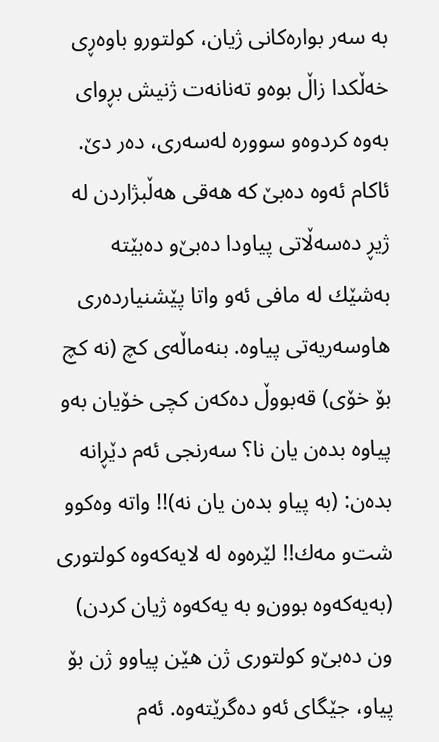به‌ سه‌ر بواره‌كانی‌ ژیان، كولتور‌و باوه‌ڕی‌ خه‌ڵكدا زاڵ بوه‌‌و ته‌نانه‌ت ژنیش بڕوای‌ به‌وه‌ كردوه‌‌و سووره‌ له‌سه‌ری‌، ده‌ر دێ. ئاكام ئه‌وه‌ ده‌بێ‌ كه‌ هه‌قی‌ هه‌ڵبژاردن له‌ ژیڕ ده‌سه‌ڵاتی‌ پیاودا ده‌بێ‌‌و ده‌بێته‌ به‌شێك له‌ مافی‌ ئه‌و واتا پێشنیارده‌ری‌ هاوسه‌ریه‌تی‌ پیاوه‌. بنه‌ماڵه‌ی‌ كچ (نه‌ كچ بۆ خۆی) قه‌بووڵ ده‌كه‌ن كچی‌ خۆیان به‌و پیاوه‌ بده‌ن یان نا؟ سه‌رنجی‌ ئه‌م دێڕانه‌ بده‌ن: (به‌ پیاو بده‌ن یان نه‌)!! واته‌ وه‌كوو شت‌و مه‌ك!! لێره‌وه‌ له‌ لایه‌كه‌وه‌ كولتوری‌ (به‌یه‌كه‌وه‌ بوون‌و به‌ یه‌كه‌وه‌ ژیان كردن) ون ده‌بێ‌‌و كولتوری‌ ژن هێن پیاو‌و ژن بۆ پیاو، جێگای‌ ئه‌و ده‌گرێته‌وه‌. ئه‌م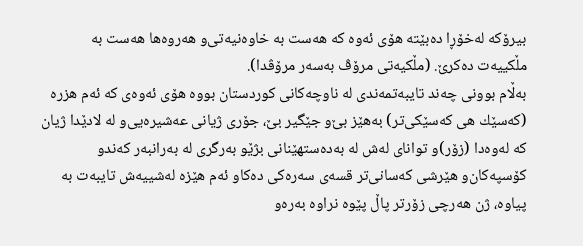بیرۆكه‌ له‌خۆڕا ده‌بێته‌ هۆی ئه‌وه‌ كه‌ هه‌ست به‌ خاوه‌نیه‌تی‌‌و هه‌روه‌ها هه‌ست به‌ مڵكییه‌ت ده‌كرێ‌. (مڵكیه‌تی‌ مرۆڤ به‌سه‌ر مرۆڤدا).
به‌ڵام بوونی‌ چه‌ند تایبه‌تمه‌ندی‌ له‌ ناوچه‌كانی‌ كوردستان بووه‌ هۆی ئه‌وه‌ی‌ كه‌ ئه‌م هزره‌ (كه‌سێك هی‌ كه‌سێكی‌تر) به‌هێز بێ‌‌و جێگیر بێ‌، جۆری‌ ژیانی‌ عه‌شیره‌یی‌‌و له‌ لادێدا ژیان كه‌ له‌وه‌دا (زۆر)و توانای‌ له‌ش له‌ به‌ده‌ستهێنانی‌ بژێو به‌رگری‌ له‌ به‌رانبه‌ر كه‌ند‌و كۆسپه‌كان‌و هێرشی كه‌سانی‌تر قسه‌ی‌ سه‌ره‌كی‌ ده‌كا‌و ئه‌م هێزه‌ له‌شییه‌ش تایبه‌ت به‌ پیاوه‌، ژن هه‌رچی‌ زۆرتر پاڵ پێوه‌ نراوه‌ به‌ره‌‌و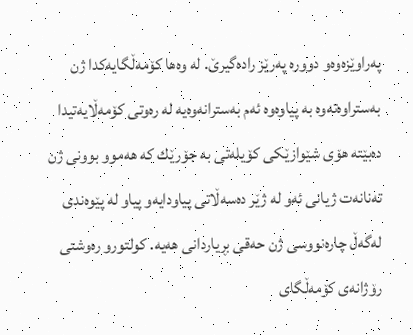په‌راوێزه‌وه‌‌و دووره‌ په‌رێز راده‌گیرێ‌. له‌ وه‌ها كۆمه‌ڵگایه‌كدا ژن به‌ستراوه‌ته‌وه‌ به‌ پیاوه‌وه‌ ئه‌م به‌سترانه‌وه‌یه‌ له‌ ره‌وتی‌ كۆمه‌ڵایه‌تیدا ده‌بێته‌ هۆی شێوازێكی‌ كۆیله‌تی‌ به‌ جۆرێك كه‌ هه‌موو بوونی‌ ژن ته‌نانه‌ت ژیانی‌ ئه‌و له‌ ژێر ده‌سه‌ڵاتی‌ پیاودایه‌‌و پیاو له‌ پێوه‌ندی‌ له‌گه‌ڵ چاره‌نووسی ژن حه‌قی‌ بڕیاردانی‌ هه‌یه‌. كولتور‌و ره‌وشتی‌ رۆژانه‌ی‌ كۆمه‌ڵگای‌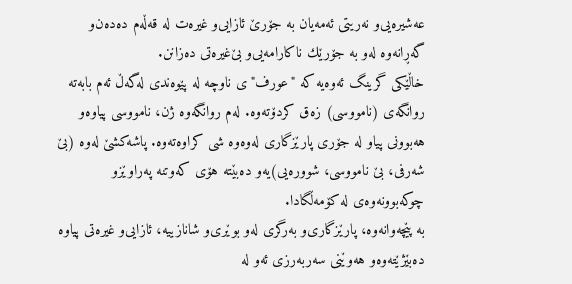عه‌شیره‌یی‌‌و نه‌ریتی‌ ئه‌مه‌یان به‌ جۆرێ‌ ئازایی‌‌و غیره‌ت له‌ قه‌ڵه‌م ده‌ده‌ن‌و گه‌ڕانه‌وه‌ له‌و به‌ جۆرێك ناكارامه‌یی‌‌و بێ‌غیره‌تی‌ ده‌زانن.
خاڵێكی‌ گرینگ ئه‌وه‌یه‌ كه‌ "عورف"ی‌ ناوچه‌ له‌ پێوه‌ندی‌ له‌گه‌ڵ ئه‌م بابه‌ته‌ روانگه‌ی‌ (نامووسی) زه‌ق كردۆته‌وه‌. له‌م روانگه‌وه‌ ژن، نامووسی پیاوه‌‌و هه‌بوونی‌ پیاو له‌ جۆری‌ پارێزگاری‌ له‌وه‌وه‌ شی‌ كراوه‌ته‌وه‌. پاشه‌كشێ‌ له‌وه‌ (بێ‌ شه‌رفی‌، بێ‌ نامووسی، شووره‌یی‌)یه‌‌و ده‌بێته‌ هۆی كه‌وتنه‌ په‌راوێز‌و چوكه‌بوونه‌وه‌ی‌ له‌ كۆمه‌ڵگادا.
به‌ پێچه‌وانه‌وه‌، پارێزگاری‌‌و به‌رگری‌ له‌و بوێری‌‌و شانازییه‌، ئازایی‌‌و غیره‌تی‌ پیاوه‌ ده‌بێژێته‌وه‌‌و هه‌وێنی‌ سه‌ربه‌رزی‌ ئه‌و له‌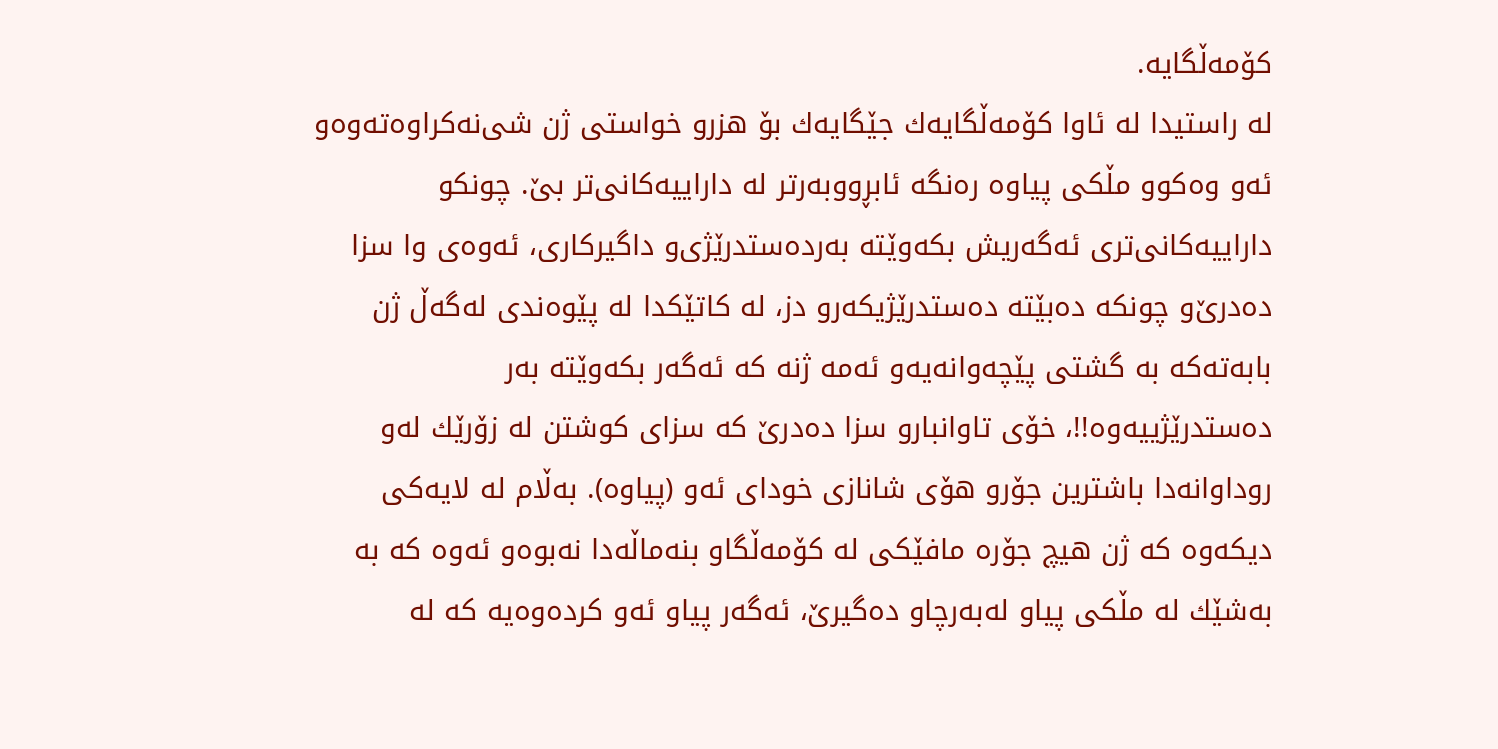كۆمه‌ڵگایه‌.
له‌ راستیدا له‌ ئاوا كۆمه‌ڵگایه‌ك جێگایه‌ك بۆ هزرو خواستی‌ ژن شی‌نه‌كراوه‌ته‌وه‌‌و ئه‌و وه‌كوو مڵكی‌ پیاوه‌ ره‌نگه‌ ئابڕووبه‌رتر له‌ داراییه‌كانی‌تر بێ‌. چونكو داراییه‌كانی‌تری‌ ئه‌گه‌ریش بكه‌وێته‌ به‌رده‌ستدرێژی‌‌و داگیركاری‌، ئه‌وه‌ی‌ وا سزا ده‌درێ‌‌و چونكه‌ ده‌بێته‌ ده‌ستدرێژیكه‌ر‌و دز، له‌ كاتێكدا له‌ پێوه‌ندی‌ له‌گه‌ڵ ژن بابه‌ته‌كه‌ به‌ گشتی‌ پێچه‌وانه‌یه‌‌و ئه‌مه‌ ژنه‌ كه‌ ئه‌گه‌ر بكه‌وێته‌ به‌ر ده‌ستدرێژییه‌وه‌!!، خۆی تاوانبار‌و سزا ده‌درێ‌ كه‌ سزای‌ كوشتن له‌ زۆرێك له‌و روداوانه‌دا باشترین جۆر‌و هۆی شانازی‌ خودای‌ ئه‌و (پیاوه‌). به‌ڵام له‌ لایه‌كی‌ دیكه‌وه‌ كه‌ ژن هیچ جۆره‌ مافێكی‌ له‌ كۆمه‌ڵگا‌و بنه‌ماڵه‌دا نه‌بوه‌‌و ئه‌وه‌ كه‌ به‌ به‌شێك له‌ مڵكی‌ پیاو له‌به‌رچاو ده‌گیرێ‌، ئه‌گه‌ر پیاو ئه‌و كرده‌وه‌یه‌ كه‌ له‌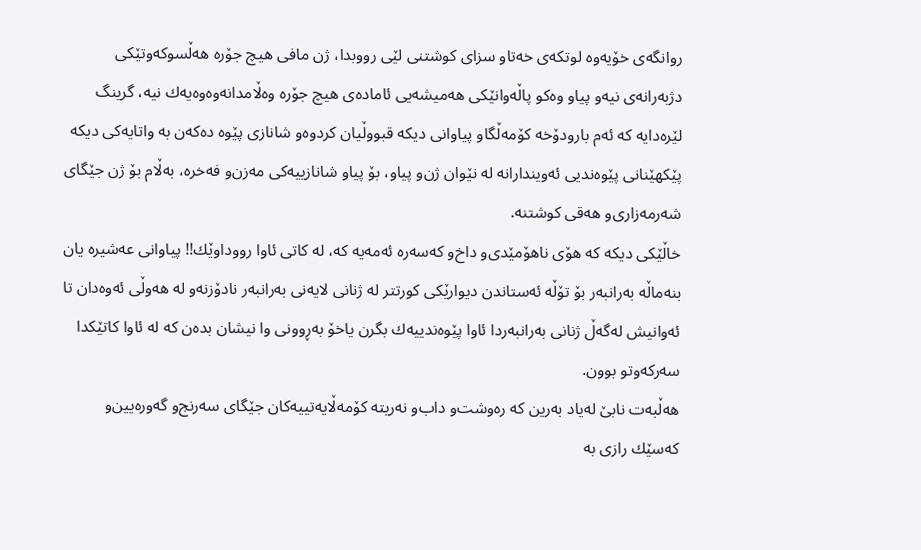روانگه‌ی‌ خۆیه‌وه‌ لوتكه‌ی‌ خه‌تاو سزای‌ كوشتنی‌ لێی‌ رووبدا، ژن مافی‌ هیچ جۆره‌ هه‌ڵسوكه‌وتێكی‌ دژبه‌رانه‌ی‌ نیه‌‌و پیاو وه‌كو پاڵه‌وانێكی‌ هه‌میشه‌یی‌ ئاماده‌ی‌ هیچ جۆره‌ وه‌ڵامدانه‌وه‌وه‌یه‌ك نیه‌، گرینگ لێره‌دایه‌ كه‌ ئه‌م بارودۆخه‌ كۆمه‌ڵگا‌و پیاوانی‌ دیكه‌ قبووڵیان كردوه‌‌و شانازی‌ پێوه‌ ده‌كه‌ن به‌ واتایه‌كی‌ دیكه‌ پێكهێنانی‌ پێوه‌ندیی‌ ئه‌ویندارانه‌ له‌ نێوان ژن‌و پیاو، بۆ پیاو شانازییه‌كی‌ مه‌زن‌و فه‌خره‌، به‌ڵام بۆ ژن جێگای‌ شه‌رمه‌زاری‌‌و هه‌قی‌ كوشتنه‌.
خاڵێكی‌ دیكه‌ كه‌ هۆی ناهۆمێدی‌‌و داخ‌و كه‌سه‌ره‌ ئه‌مه‌یه‌ كه‌، له‌ كاتی‌ ئاوا رووداوێك!! پیاوانی‌ عه‌شیره‌ یان بنه‌ماڵه‌ به‌رانبه‌ر بۆ تۆڵه‌ ئه‌ستاندن دیوارێكی‌ كورتتر له‌ ژنانی‌ لایه‌نی‌ به‌رانبه‌ر نادۆزنه‌و له‌ هه‌وڵی‌ ئه‌وه‌دان تا ئه‌وانیش له‌گه‌ڵ ژنانی‌ به‌رانبه‌ردا ئاوا پێوه‌ندییه‌ك بگرن یاخۆ به‌ڕوونی‌ وا نیشان بده‌ن كه‌ له‌ ئاوا كاتێكدا سه‌ركه‌وتو بوون.
هه‌ڵبه‌ت نابێ‌ له‌یاد به‌رین كه‌ ره‌وشت‌و داب‌و نه‌ریته‌ كۆمه‌ڵایه‌تییه‌كان جێگای‌ سه‌رنج‌و گه‌وره‌یین‌و كه‌سێك رازی‌ به‌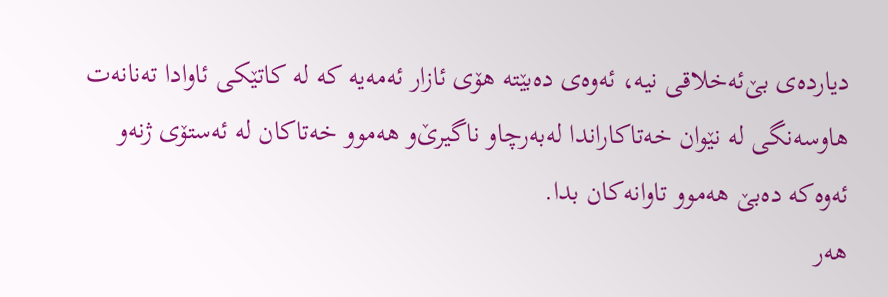دیارده‌ی‌ بێ‌ئه‌خلاقی‌ نیه‌، ئه‌وه‌ی‌ ده‌بێته‌ هۆی ئازار ئه‌مه‌یه‌ كه‌ له‌ كاتێكی‌ ئاوادا ته‌نانه‌ت هاوسه‌نگی‌ له‌ نێوان خه‌تاكاراندا له‌به‌رچاو ناگیرێ‌‌و هه‌موو خه‌تاكان له‌ ئه‌ستۆی‌ ژنه‌‌و ئه‌وه‌كه‌ ده‌بێ‌ هه‌موو تاوانه‌كان بدا.
هه‌ر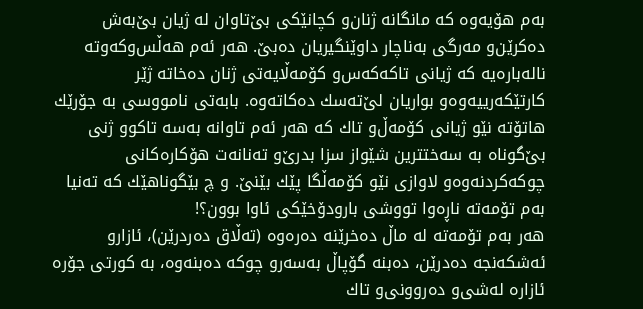به‌م هۆیه‌وه‌ كه‌ مانگانه‌ ژنان‌و كچانێكی‌ بێ‌تاوان له‌ ژیان بێ‌به‌ش ده‌كرێن‌و مه‌رگی‌ به‌ناچار داوێنگیریان ده‌بێ‌. هه‌ر ئه‌م هه‌ڵس‌وكه‌وته‌ ناله‌باره‌یه‌ كه‌ ژیانی‌ تاكه‌كه‌س‌و كۆمه‌ڵایه‌تی‌ ژنان ده‌خاته‌ ژێر كارتێكه‌رییه‌وه‌‌و بواریان لێ‌ته‌سك ده‌كاته‌وه‌. بابه‌تی‌ نامووسی به‌ جۆرێك هاتۆته‌ نێو ژیانی‌ كۆمه‌ڵ‌و تاك كه‌ هه‌ر ئه‌م تاوانه‌ به‌سه‌ تاكوو ژنی‌ بێ‌گوناه به‌ سه‌ختترین شێواز سزا بدرێ‌‌و ته‌نانه‌ت هۆكاره‌كانی‌ چوكه‌كردنه‌وه‌‌و لاوازی‌ نێو كۆمه‌ڵگا پێك بێنێ‌. و چ بێگوناهێك كه‌ ته‌نیا به‌م تۆمه‌ته‌ ناڕه‌وا تووشی بارودۆخێكی‌ ئاوا بوون؟!
هه‌ر به‌م تۆمه‌ته‌ له‌ ماڵ ده‌خرێنه‌ ده‌ره‌وه‌ (ته‌ڵاق ده‌ردرێن)، ئازار‌و ئه‌شكه‌نجه‌ ده‌درێن، ده‌بنه‌ گۆپاڵ به‌سه‌ر‌و چوكه‌ ده‌بنه‌وه‌، به‌ كورتی‌ جۆره‌ ئازاره‌ له‌شی‌‌و ده‌روونی‌‌و تاك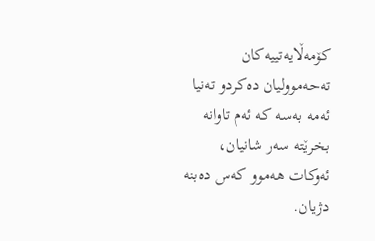كۆمه‌ڵایه‌تییه‌كان ته‌حه‌موولیان ده‌كرد‌و ته‌نیا ئه‌مه‌ به‌سه‌ كه‌ ئه‌م تاوانه‌ بخرێته‌ سه‌ر شانیان، ئه‌وكات هه‌موو كه‌س ده‌بنه‌ دژیان.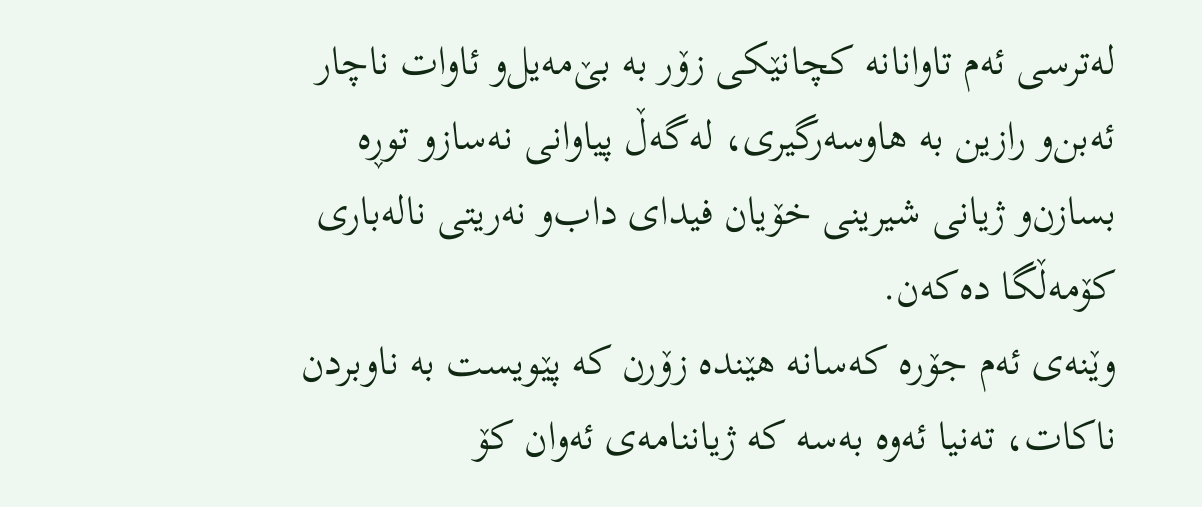له‌ترسی ئه‌م تاوانانه‌ كچانێكی‌ زۆر به‌ بێ‌مه‌یل‌و ئاوات ناچار ئه‌بن‌و رازین به‌ هاوسه‌رگیری‌، له‌گه‌ڵ پیاوانی‌ نه‌ساز‌و توڕه‌ بسازن‌و ژیانی‌ شیرینی‌ خۆیان فیدای‌ داب‌و نه‌ریتی‌ ناله‌باری‌ كۆمه‌ڵگا ده‌كه‌ن.
وێنه‌ی‌ ئه‌م جۆره‌ كه‌سانه‌ هێنده‌ زۆرن كه‌ پێویست به‌ ناوبردن ناكات، ته‌نیا ئه‌وه‌ به‌سه‌ كه‌ ژیاننامه‌ی‌ ئه‌وان كۆ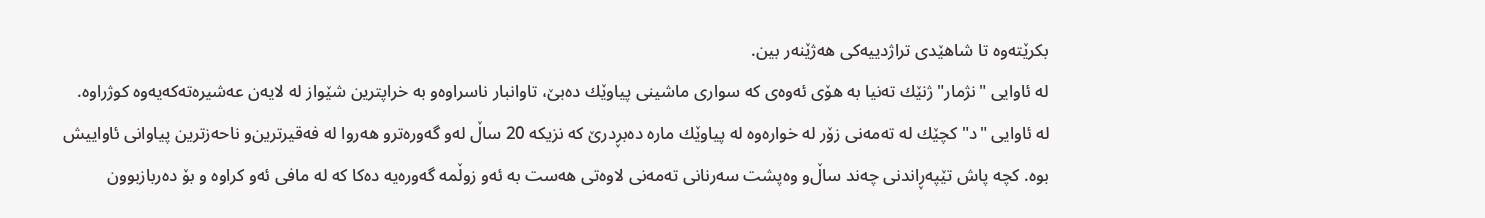بكرێته‌وه‌ تا شاهێدی‌ تراژدییه‌كی‌ هه‌ژێنه‌ر بین.
له‌ ئاوایی‌ "نژمار" ژنێك ته‌نیا به‌ هۆی ئه‌وه‌ی‌ كه‌ سواری‌ ماشینی‌ پیاوێك ده‌بێ‌، تاوانبار ناسراوه‌‌و به‌ خراپترین شێواز له‌ لایه‌ن عه‌شیره‌ته‌كه‌یه‌وه‌ كوژراوه‌.
له‌ ئاوایی‌ "د" كچێك له‌ ته‌مه‌نی‌ زۆر له‌ خواره‌وه‌ له‌ پیاوێك ماره‌ ده‌بڕدرێ‌ كه‌ نزیكه‌ 20 ساڵ له‌و گه‌وره‌تر‌و هه‌روا له‌ فه‌قیرترین‌و ناحه‌زترین پیاوانی‌ ئاواییش بوه‌. كچه‌ پاش تێپه‌ڕاندنی‌ چه‌ند ساڵ‌و وه‌پشت سه‌رنانی‌ ته‌مه‌نی‌ لاوه‌تی‌ هه‌ست به‌ ئه‌و زوڵمه‌ گه‌وره‌یه‌ ده‌كا كه‌ له‌ مافی‌ ئه‌و كراوه‌ و بۆ ده‌ربازبوون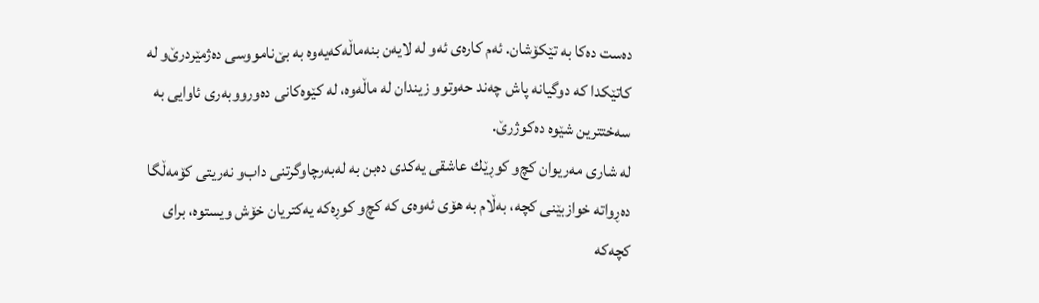ده‌ست ده‌كا به‌ تێكۆشان. ئه‌م كاره‌ی‌ ئه‌و له‌ لایه‌ن بنه‌ماڵه‌كه‌یه‌وه‌ به‌ بێ‌نامووسی ده‌ژمێردرێ‌‌و له‌ كاتێكدا كه‌ دوگیانه‌ پاش چه‌ند حه‌وتوو زیندان له‌ ماڵه‌وه‌، له‌ كێوه‌كانی‌ ده‌ورووبه‌ری‌ ئاوایی‌ به‌ سه‌ختترین شێوه‌ ده‌كوژرێ‌.
له‌ شاری‌ مه‌ریوان كچ‌و كوڕێك عاشقی‌ یه‌كدی‌ ده‌بن به‌ له‌به‌رچاوگرتنی‌ داب‌و نه‌ریتی‌ كۆمه‌ڵگا ده‌ڕواته‌ خوازبێنی‌ كچه‌، به‌ڵام به‌ هۆی ئه‌وه‌ی‌ كه‌ كچ‌و كوڕه‌كه‌ یه‌كتریان خۆش ویستوه‌، برای‌ كچه‌كه‌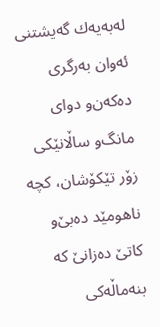له‌به‌یه‌ك گه‌یشتنی‌ ئه‌وان به‌رگری‌ ده‌كه‌ن‌و دوای‌ مانگ‌و ساڵانێكی‌ زۆر تێكۆشان، كچه‌ ناهومێد ده‌بێ‌‌و كاتێ‌ ده‌زانێ‌ كه‌ بنه‌ماڵه‌كی‌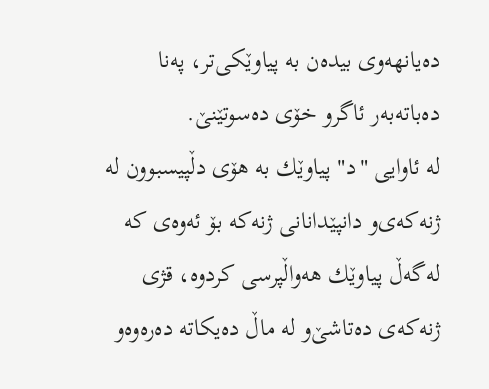ده‌یانهه‌وی‌ بیده‌ن به‌ پیاوێكی‌تر، په‌نا ده‌باته‌به‌ر ئاگر‌و خۆی ده‌سوتێنێ‌.
له‌ ئاوایی‌ "د" پیاوێك به‌ هۆی دڵپیسبوون له‌ ژنه‌كه‌ی‌‌و دانپێدانانی‌ ژنه‌كه‌ بۆ ئه‌وه‌ی‌ كه‌ له‌گه‌ڵ پیاوێك هه‌واڵپرسی كردوه‌، قژی‌ ژنه‌كه‌ی‌ ده‌تاشێ‌‌و له‌ ماڵ ده‌یكاته‌ ده‌ره‌وه‌‌و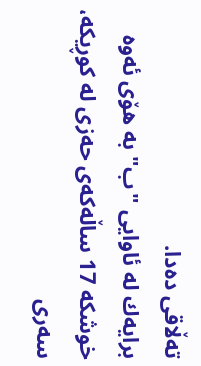ته‌ڵاقی‌ ده‌دا.
برایه‌ك له‌ ئاوایی‌ "ب" به‌ هۆی ئه‌وه‌ خوشكه‌ 17 ساڵه‌كه‌ی‌ حه‌زی‌ له‌ كوڕیكه‌، سه‌ری‌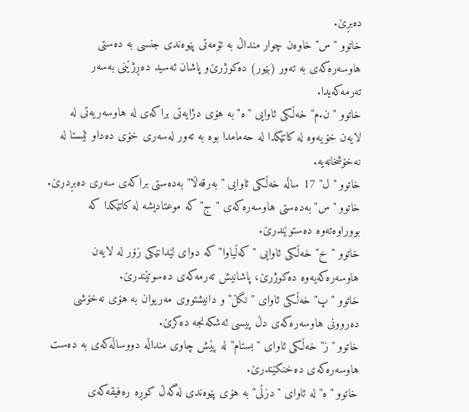ده‌بڕێ‌.
خاتوو "س" خاوه‌ن چوار منداڵ به‌ تۆمه‌تی‌ پێوه‌ندی‌ جنسی به‌ ده‌ستی‌ هاوسه‌ره‌كه‌ی‌ به‌ ته‌ور (بێور) ده‌كوژرێ‌‌و پاشان ئه‌سید ده‌ڕژێنی‌ به‌سه‌ر ته‌رمه‌كه‌یدا.
خاتوو "ن.م" خه‌ڵكی‌ ئاوایی‌ "ه‌" به‌ هۆی دژایه‌تی‌ براكه‌ی‌ له‌ هاوسه‌ریه‌تی‌ له‌ لایه‌ن خۆیه‌وه‌ له‌ كاتێكدا له‌ حه‌مامدا بوه‌ به‌ ته‌ور له‌سه‌ری‌ خۆی ده‌دا‌و ئێستا له‌ نه‌خۆشخانه‌یه‌.
خاتوو "ل" 17 ساڵه‌ خه‌ڵكی‌ ئاوایی‌ "به‌رقه‌ڵا" به‌ده‌ستی‌ براكه‌ی‌ سه‌ری‌ ده‌بڕدرێ‌.
خاتوو "س" به‌ده‌ستی‌ هاوسه‌ره‌كه‌ی‌ "ج" كه‌ موعتادیشه‌ له‌ كاتێكدا كه‌ بووراوه‌ته‌وه‌ ده‌ستوێندرێ‌.
خاتوو "خ" خه‌ڵكی‌ ئاوایی‌ "كه‌ڵیاوا" كه‌ دوای‌ لێدانێكی‌ زۆر له‌ لایه‌ن هاوسه‌ره‌كه‌یه‌وه‌ ده‌كوژرێ‌، پاشانیش ته‌رمه‌كه‌ی‌ ده‌سوتێندرێ‌.
خاتوو "پ" خه‌ڵكی‌ ئاوای‌ "نگڵ"و دانیشتووی‌ مه‌ریوان به‌ هۆی نه‌خۆشی‌ ده‌روونی‌ هاوسه‌ره‌كه‌ی‌ دڵ پیسی‌ ئه‌شكه‌نجه‌ ده‌كرێ‌.
خاتوو "ز" خه‌ڵكی‌ ئاوای‌ "بستام" له‌ پێش چاوی‌ منداڵه‌ دووساڵه‌كه‌ی‌ به‌ ده‌ست هاوسه‌ره‌كه‌ی‌ ده‌خنكێندرێ‌.
خاتوو "ه‌" له‌ ئاوای‌ "دزڵی‌" به‌ هۆی پێوه‌ندی‌ له‌گه‌ڵ كوڕه‌ ره‌فیقه‌كه‌ی‌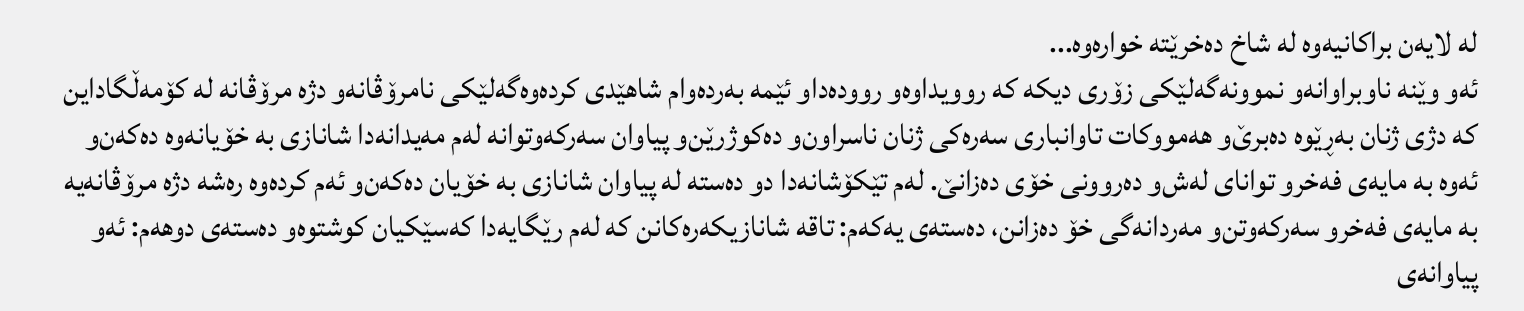له‌ لایه‌ن براكانیه‌وه‌ له‌ شاخ ده‌خرێته‌ خواره‌وه‌...
ئه‌و وێنه‌ ناوبراوانه‌‌و نموونه‌گه‌لێكی‌ زۆری‌ دیكه‌ كه‌ روویداوه‌‌و رووده‌دا‌و ئێمه‌ به‌رده‌وام شاهێدی‌ كرده‌وه‌گه‌لێكی‌ نامرۆڤانه‌‌و دژه‌ مرۆڤانه‌ له‌ كۆمه‌ڵگاداین كه‌ دژی‌ ژنان به‌ڕێوه‌ ده‌برێ‌‌و هه‌مووكات تاوانباری‌ سه‌ره‌كی‌ ژنان ناسراون‌و ده‌كوژرێن‌و پیاوان سه‌ركه‌وتوانه‌ له‌م مه‌یدانه‌دا شانازی‌ به‌ خۆیانه‌وه‌ ده‌كه‌ن‌و ئه‌وه‌ به‌ مایه‌ی‌ فه‌خر‌و توانای‌ له‌ش‌و ده‌روونی‌ خۆی‌ ده‌زانێ‌. له‌م تێكۆشانه‌دا دو ده‌سته‌ له‌ پیاوان شانازی‌ به‌ خۆیان ده‌كه‌ن‌و ئه‌م كرده‌وه‌ ره‌شه‌ دژه‌ مرۆڤانه‌یه‌ به‌ مایه‌ی‌ فه‌خر‌و سه‌ركه‌وتن‌و مه‌ردانه‌گی‌ خۆ ده‌زانن، ده‌سته‌ی‌ یه‌كه‌م: تاقه‌ شانازیكه‌ره‌كانن كه‌ له‌م رێگایه‌دا كه‌سێكیان كوشتوه‌‌و ده‌سته‌ی‌ دوهه‌م: ئه‌و پیاوانه‌ی‌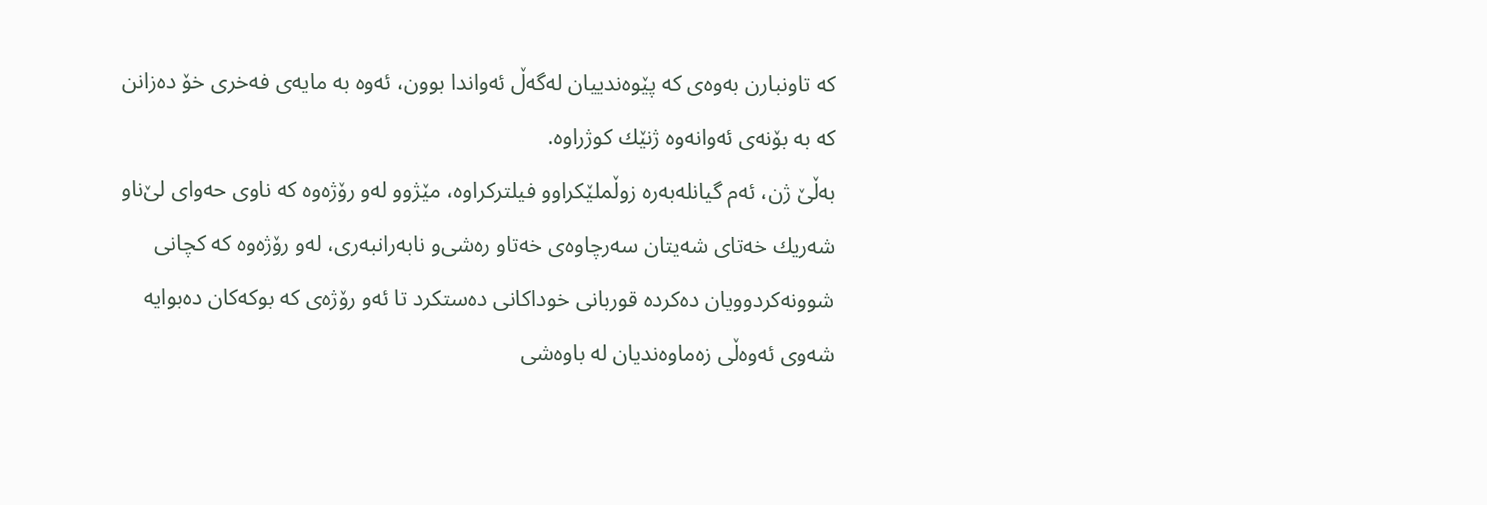كه‌ تاونبارن به‌وه‌ی‌ كه‌ پێوه‌ندییان له‌گه‌ڵ ئه‌واندا بوون، ئه‌وه‌ به‌ مایه‌ی‌ فه‌خری‌ خۆ ده‌زانن كه‌ به‌ بۆنه‌ی‌ ئه‌وانه‌وه‌ ژنێك كوژراوه‌.
به‌ڵێ‌ ژن، ئه‌م گیانله‌به‌ره‌ زوڵملێكراو‌و فیلتركراوه‌، مێژوو له‌و رۆژه‌وه‌ كه‌ ناوی‌ حه‌وای‌ لێ‌ناو شه‌ریك خه‌تای‌ شه‌یتان سه‌رچاوه‌ی‌ خه‌تا‌و ره‌شی‌‌و نابه‌رانبه‌ری‌، له‌و رۆژه‌وه‌ كه‌ كچانی‌ شوونه‌كردوویان ده‌كرده‌ قوربانی‌ خوداكانی‌ ده‌ستكرد تا ئه‌و رۆژه‌ی‌ كه‌ بوكه‌كان ده‌بوایه‌ شه‌وی‌ ئه‌وه‌ڵی‌ زه‌ماوه‌ندیان له‌ باوه‌شی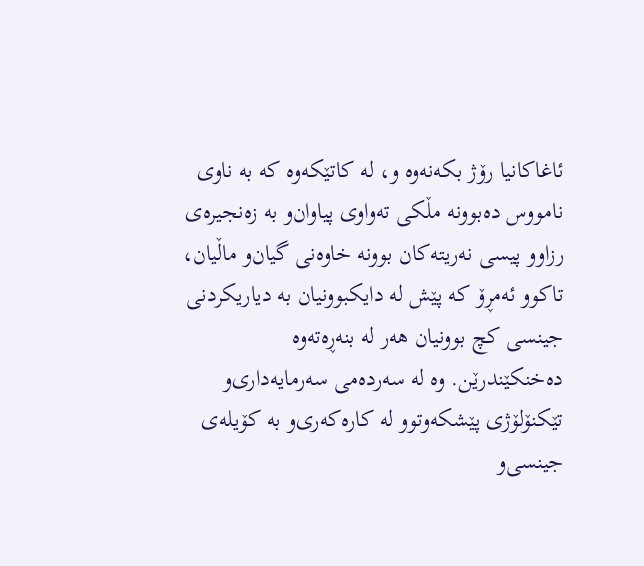ئاغاكانیا رۆژ بكه‌نه‌وه‌ و، له‌ كاتێكه‌وه‌ كه‌ به‌ ناوی‌ نامووس ده‌بوونه‌ مڵكی‌ ته‌واوی‌ پیاوان‌و به‌ زه‌نجیره‌ی‌ رزاو‌و پیسی‌ نه‌ریته‌كان بوونه‌ خاوه‌نی‌ گیان‌و ماڵیان، تاكوو ئه‌مڕۆ كه‌ پێش له‌ دایكبوونیان به‌ دیاریكردنی‌ جینسی كچ بوونیان هه‌ر له‌ بنه‌ڕه‌ته‌وه‌ ده‌خنكێندرێن. وه‌ له‌ سه‌رده‌می‌ سه‌رمایه‌داری‌‌و تێكنۆلۆژی‌ پێشكه‌وتوو له‌ كاره‌كه‌ری‌‌و به‌ كۆیله‌ی‌ جینسی‌‌و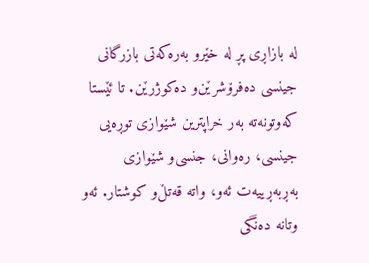له‌ بازاڕی‌ پڕ له‌ خێرو به‌ره‌كه‌تی‌ بازرگانی‌ جینسی ده‌فرۆشرێن‌و ده‌كوژرێن. تا ئێستا كه‌وتونه‌ته‌ به‌ر خراپترین شێوازی‌ توڕه‌یی‌ جینسی، ره‌وانی‌، جنسی‌و شێوازی‌ به‌ڕبه‌ڕییه‌ت ئه‌و، واته‌ قه‌تڵ‌و كوشتار. ئه‌و وتانه‌ ده‌نگی‌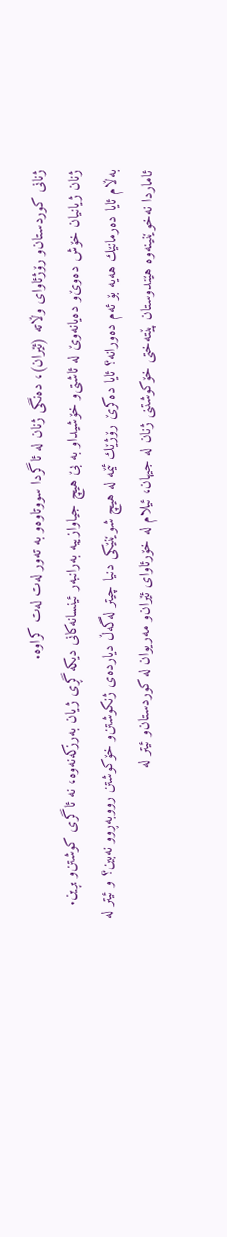ژنانی‌ كوردستان‌و رۆژئاوای‌ وڵاته‌ (ئێران)، ده‌نگی‌ ژنان له‌ ئاگردا سووتاوه‌‌و به‌ ته‌ور له‌ت له‌ت كراوه‌.
ژنان ژیانیان خۆش ده‌وێ‌‌و ده‌یانه‌وێ‌ له‌ ئاشتی‌‌و خۆشیدا‌و به‌ بێ‌ هیچ جیاوازییه‌ به‌رانبه‌ر ئینسانه‌كانی‌ دیكه‌ گڕی‌ ژیان به‌رزكه‌نه‌وه‌، نه‌ ئاگری‌ كوشتن‌و بڕین. به‌ڵام ئایا ده‌رمانێك هه‌یه‌ بۆ ئه‌م ده‌ورانه‌؟ ئایا ده‌كرێ‌ رۆژێك ئێمه‌ له‌ هیچ شوێنێكی‌ دنیا چیتر له‌گه‌ڵ دیارده‌ی‌ ژنكوشتن‌و خۆكوشتن رووبه‌ڕوو نه‌بین؟ و ئیتر له‌ ئاماردا نه‌خوێنینه‌وه‌ هێندوستان پێته‌ختی‌ خۆكوشتنی‌ ژنان له‌ جیهان، ئیلام له‌ خۆرئاوای‌ ئێران‌و مه‌ریوان له‌ كوردستان‌و ئیتر له‌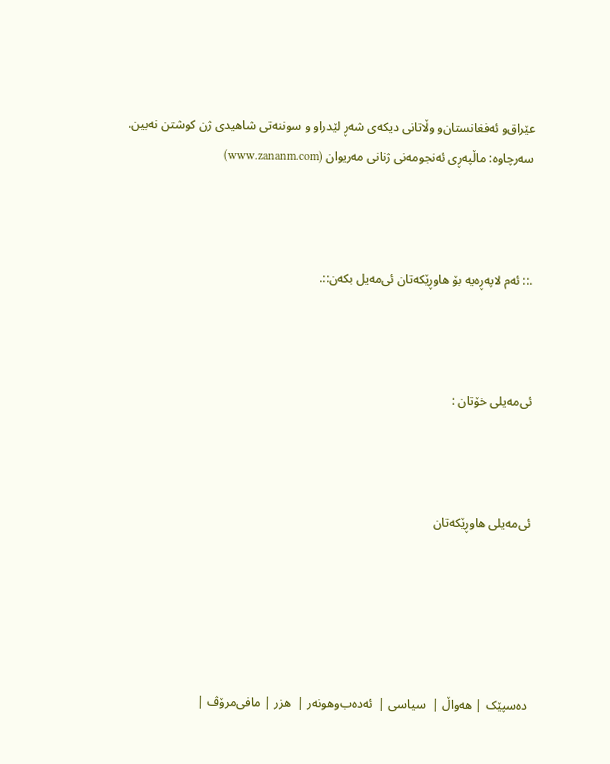عێراق‌و ئه‌فغانستان‌و وڵاتانی‌ دیكه‌ی‌ شه‌ڕ لێدراو و سوننه‌تی‌ شاهیدی‌ ژن كوشتن نه‌بین.
سه‌رچاوه‌: ماڵپه‌ڕی‌ ئه‌نجومه‌نی‌ ژنانی‌ مه‌ریوان (www.zananm.com)



.:: ئه‌م لاپه‌ڕه‌یه بۆ هاوڕێکه‌تان ئی‌مه‌یل بکه‌ن::.



ئی‌مه‌یلی خۆتان :



ئی‌مه‌یلی هاوڕێکه‌تان





ده‌سپێک | هه‌واڵ |  سیاسی |  ئه‌ده‌ب‌وهونه‌ر |  هزر | مافی‌مرۆڤ |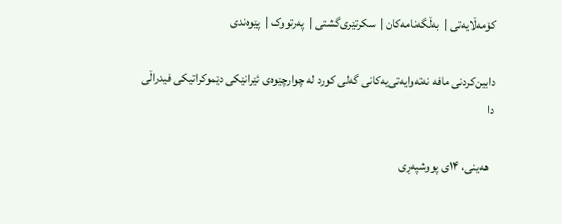کۆمه‌ڵایه‌تی |  به‌ڵگه‌نامه‌کان |  سکرتێری‌گشتی |  په‌رتووک |  پێوه‌ندی

دابین‌كردنی‌ مافه‌ نه‌ته‌وایه‌تی‌یه‌کانی گه‌لی‌ كورد له‌ چوارچێوه‌ی ئێرانێکی دێموكراتیكی‌ فیدراڵی‌ دا

  هه‌ینی، ۱۴‌ی پوو‌شپه‌ڕی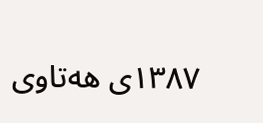۱۳۸۷ی هه‌تاوی